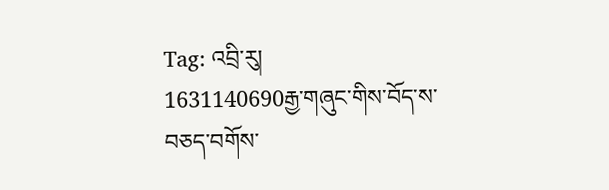Tag: འབྲི་རུ།
1631140690རྒྱ་གཞུང་གིས་བོད་ས་བཅད་བགོས་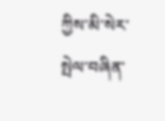ཀྱིས་མི་སེར་སྤེལ་བཞིན་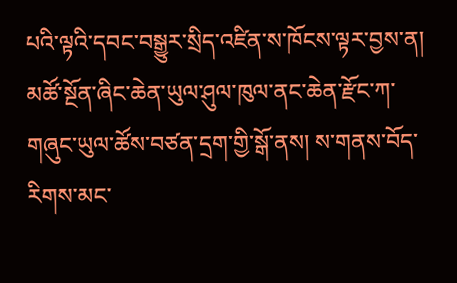པའི་ལྟའི་དབང་བསྒྱུར་སྲིད་འཛིན་ས་ཁོངས་ལྟར་བྱས་ན། མཚོ་སྔོན་ཞིང་ཆེན་ཡུལ་ཤུལ་ཁུལ་ནང་ཆེན་རྫོང་ཀ་གཞུང་ཡུལ་ཚོས་བཙན་དྲག་གྱི་སྒོ་ནས། ས་གནས་བོད་རིགས་མང་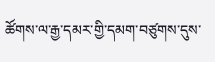ཚོགས་ལ་རྒྱ་དམར་གྱི་དམག་བཙུགས་དུས་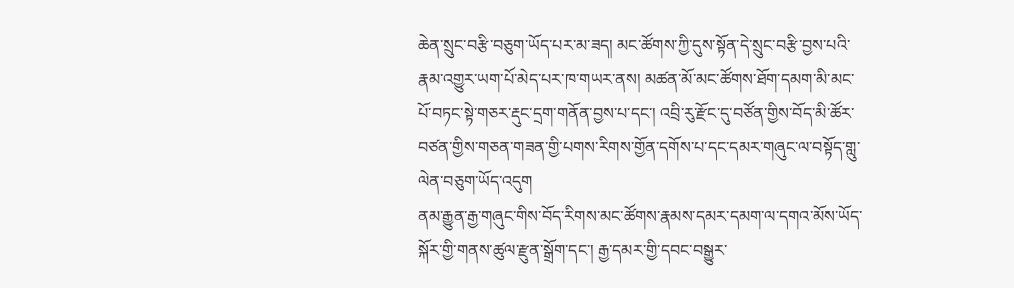ཆེན་སྲུང་བརྩི་བཅུག་ཡོད་པར་མ་ཟད། མང་ཚོགས་ཀྱི་དུས་སྟོན་དེ་སྲུང་བརྩི་བྱས་པའི་རྣམ་འགྱུར་ཡག་པོ་མེད་པར་ཁ་གཡར་ནས། མཚན་མོ་མང་ཚོགས་ཐོག་དམག་མི་མང་པོ་བཏང་སྟེ་གཅར་རྡུང་དྲག་གནོན་བྱས་པ་དང་། འབྲི་རུ་རྫོང་དུ་བཙོན་གྱིས་བོད་མི་ཚོར་བཙན་གྱིས་གཅན་གཟན་གྱི་པགས་རིགས་གྱོན་དགོས་པ་དང་དམར་གཞུང་ལ་བསྟོད་གླུ་ལེན་བཅུག་ཡོད་འདུག
ནམ་རྒྱུན་རྒྱ་གཞུང་གིས་བོད་རིགས་མང་ཚོགས་རྣམས་དམར་དམག་ལ་དགའ་མོས་ཡོད་སྐོར་གྱི་གནས་ཚུལ་རྫུན་སྒྲོག་དང་། རྒྱ་དམར་གྱི་དབང་བསྒྱུར་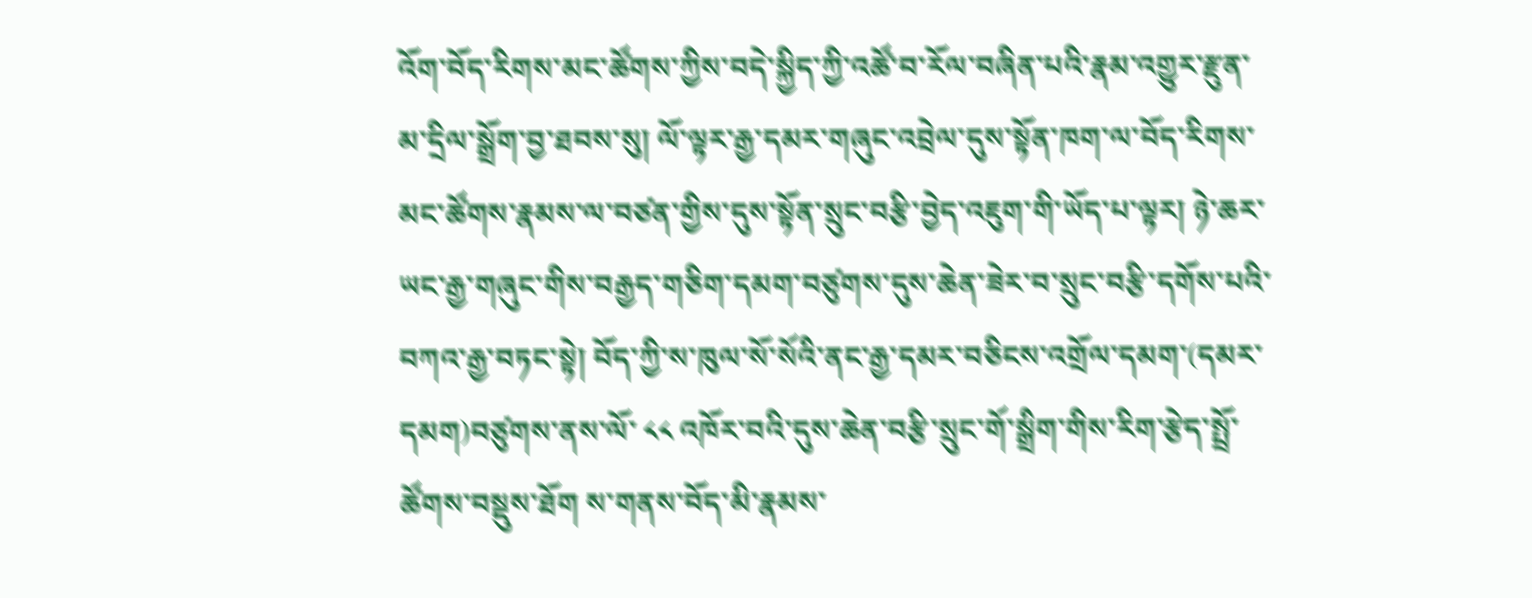འོག་བོད་རིགས་མང་ཚོགས་ཀྱིས་བདེ་སྐྱིད་ཀྱི་འཚོ་བ་རོལ་བཞིན་པའི་རྣམ་འགྱུར་རྫུན་མ་དྲིལ་སྒྲོག་བྱ་ཐབས་སུ། ལོ་ལྟར་རྒྱ་དམར་གཞུང་འབྲེལ་དུས་སྟོན་ཁག་ལ་བོད་རིགས་མང་ཚོགས་རྣམས་ལ་བཙན་གྱིས་དུས་སྟོན་སྲུང་བརྩི་བྱེད་འཇུག་གི་ཡོད་པ་ལྟར། ཉེ་ཆར་ཡང་རྒྱ་གཞུང་གིས་བརྒྱད་གཅིག་དམག་བཙུགས་དུས་ཆེན་ཟེར་བ་སྲུང་བརྩི་དགོས་པའི་བཀའ་རྒྱ་བཏང་སྟེ། བོད་ཀྱི་ས་ཁུལ་སོ་སོའི་ནང་རྒྱ་དམར་བཅིངས་འགྲོལ་དམག་(དམར་དམག)བཙུགས་ནས་ལོ་ ༨༨ འཁོར་བའི་དུས་ཆེན་བརྩི་སྲུང་གོ་སྒྲིག་གིས་རིག་རྩེད་སྤྲོ་ཚོགས་བསྡུས་ཐོག ས་གནས་བོད་མི་རྣམས་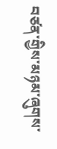བཙན་གྱིས་མཉམ་ཞུགས་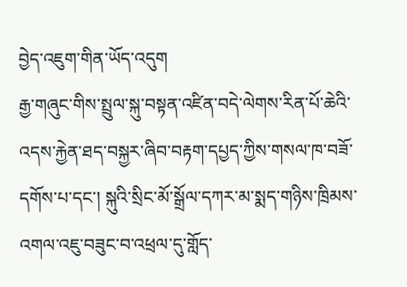བྱེད་འཇུག་གིན་ཡོད་འདུག
རྒྱ་གཞུང་གིས་སྤྲུལ་སྐུ་བསྟན་འཛིན་བདེ་ལེགས་རིན་པོ་ཆེའི་འདས་རྐྱེན་ཐད་བསྐྱར་ཞིབ་བརྟག་དཔྱད་ཀྱིས་གསལ་ཁ་བཟོ་དགོས་པ་དང་། སྐུའི་སྲིང་མོ་སྒྲོལ་དཀར་མ་སྨད་གཉིས་ཁྲིམས་འགལ་འཇུ་བཟུང་བ་འཕྲལ་དུ་གློད་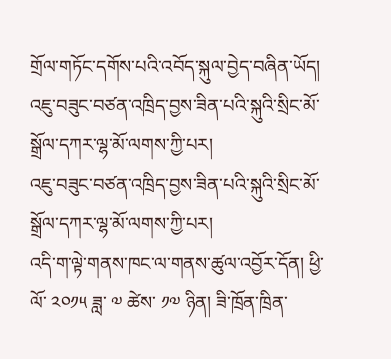གྲོལ་གཏོང་དགོས་པའི་འབོད་སྐུལ་བྱེད་བཞིན་ཡོད།
འཇུ་བཟུང་བཙན་འཁྲིད་བྱས་ཟིན་པའི་སྐུའི་སྲིང་མོ་སྒྲོལ་དཀར་ལྷ་མོ་ལགས་ཀྱི་པར།
འཇུ་བཟུང་བཙན་འཁྲིད་བྱས་ཟིན་པའི་སྐུའི་སྲིང་མོ་སྒྲོལ་དཀར་ལྷ་མོ་ལགས་ཀྱི་པར།
འདི་ག་ལྟེ་གནས་ཁང་ལ་གནས་ཚུལ་འབྱོར་དོན། ཕྱི་ལོ་ ༢༠༡༥ ཟླ་ ༧ ཚེས་ ༡༧ ཉིན། ཟི་ཁྲོན་ཁྲིན་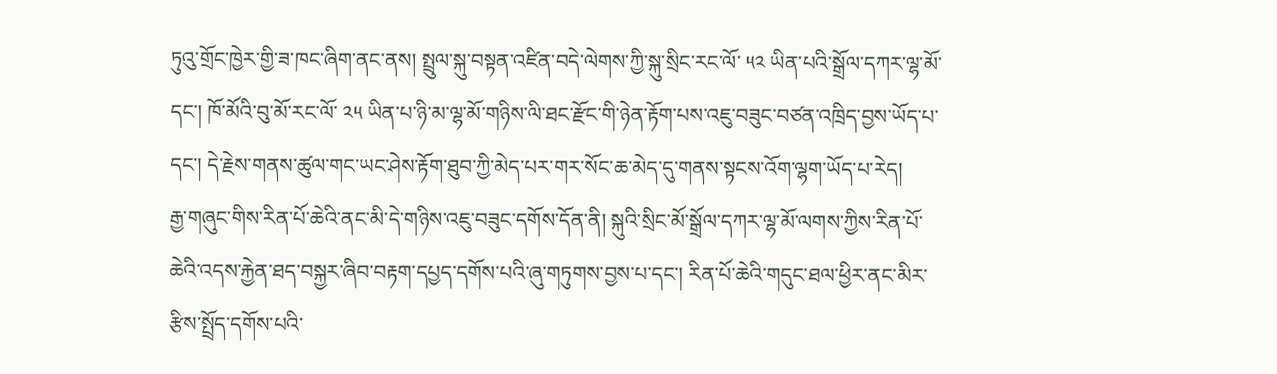ཏུའུ་གྲོང་ཁྱེར་གྱི་ཟ་ཁང་ཞིག་ནང་ནས། སྤྲུལ་སྐུ་བསྟན་འཛིན་བདེ་ལེགས་ཀྱི་སྐུ་སྲིང་རང་ལོ་ ༥༢ ཡིན་པའི་སྒྲོལ་དཀར་ལྷ་མོ་དང་། ཁོ་མོའི་བུ་མོ་རང་ལོ་ ༢༥ ཡིན་པ་ཉི་མ་ལྷ་མོ་གཉིས་ལི་ཐང་རྫོང་གི་ཉེན་རྟོག་པས་འཇུ་བཟུང་བཙན་འཁྲིད་བྱས་ཡོད་པ་དང་། དེ་རྗེས་གནས་ཚུལ་གང་ཡང་ཤེས་རྟོག་ཐུབ་ཀྱི་མེད་པར་གར་སོང་ཆ་མེད་དུ་གནས་སྟངས་འོག་ལྷག་ཡོད་པ་རེད།
རྒྱ་གཞུང་གིས་རིན་པོ་ཆེའི་ནང་མི་དེ་གཉིས་འཇུ་བཟུང་དགོས་དོན་ནི། སྐུའི་སྲིང་མོ་སྒྲོལ་དཀར་ལྷ་མོ་ལགས་ཀྱིས་རིན་པོ་ཆེའི་འདས་རྐྱེན་ཐད་བསྐྱར་ཞིབ་བརྟག་དཔྱད་དགོས་པའི་ཞུ་གཏུགས་བྱས་པ་དང་། རིན་པོ་ཆེའི་གདུང་ཐལ་ཕྱིར་ནང་མིར་རྩིས་སྤྲོད་དགོས་པའི་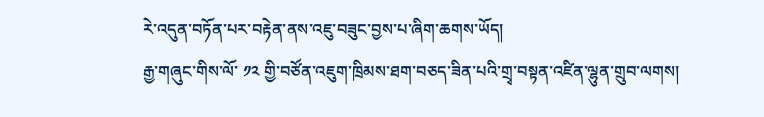རེ་འདུན་བཏོན་པར་བརྟེན་ནས་འཇུ་བཟུང་བྱས་པ་ཞིག་ཆགས་ཡོད།
རྒྱ་གཞུང་གིས་ལོ་ ༡༢ གྱི་བཙོན་འཇུག་ཁྲིམས་ཐག་བཅད་ཟིན་པའི་གྲྭ་བསྟན་འཛིན་ལྷུན་གྲུབ་ལགས།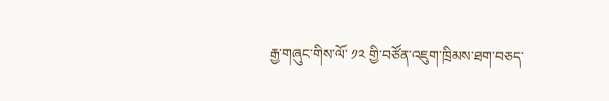རྒྱ་གཞུང་གིས་ལོ་ ༡༢ གྱི་བཙོན་འཇུག་ཁྲིམས་ཐག་བཅད་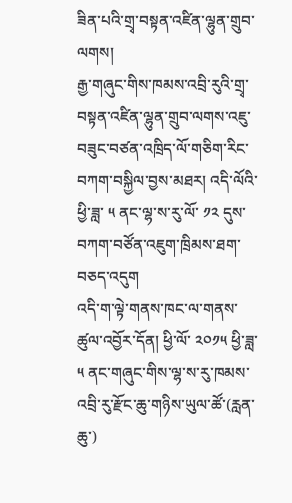ཟིན་པའི་གྲྭ་བསྟན་འཛིན་ལྷུན་གྲུབ་ལགས།
རྒྱ་གཞུང་གིས་ཁམས་འབྲི་རུའི་གྲྭ་བསྟན་འཛིན་ལྷུན་གྲུབ་ལགས་འཇུ་བཟུང་བཙན་འཁྲིད་ལོ་གཅིག་རིང་བཀག་བསྐྱིལ་བྱས་མཐར། འདི་ལོའི་ཕྱི་ཟླ་ ༥ ནང་ལྷ་ས་རུ་ལོ་ ༡༢ དུས་བཀག་བཙོན་འཇུག་ཁྲིམས་ཐག་བཅད་འདུག
འདི་ག་ལྟེ་གནས་ཁང་ལ་གནས་ཚུལ་འབྱོར་དོན། ཕྱི་ལོ་ ༢༠༡༥ ཕྱི་ཟླ་ ༥ ནང་གཞུང་གིས་ལྷ་ས་རུ་ཁམས་འབྲི་རུ་རྫོང་ཆུ་གཉིས་ཡུལ་ཚོ་(རླན་ཆུ་)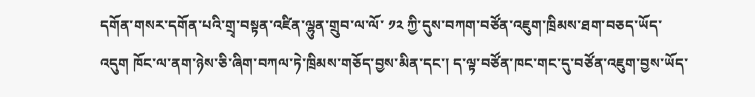དགོན་གསར་དགོན་པའི་གྲྭ་བསྟན་འཛིན་ལྷུན་གྲུབ་ལ་ལོ་ ༡༢ ཀྱི་དུས་བཀག་བཙོན་འཇུག་ཁྲིམས་ཐག་བཅད་ཡོད་འདུག ཁོང་ལ་ནག་ཉེས་ཅི་ཞིག་བཀལ་ཏེ་ཁྲིམས་གཅོད་བྱས་མིན་དང་། ད་ལྟ་བཙོན་ཁང་གང་དུ་བཙོན་འཇུག་བྱས་ཡོད་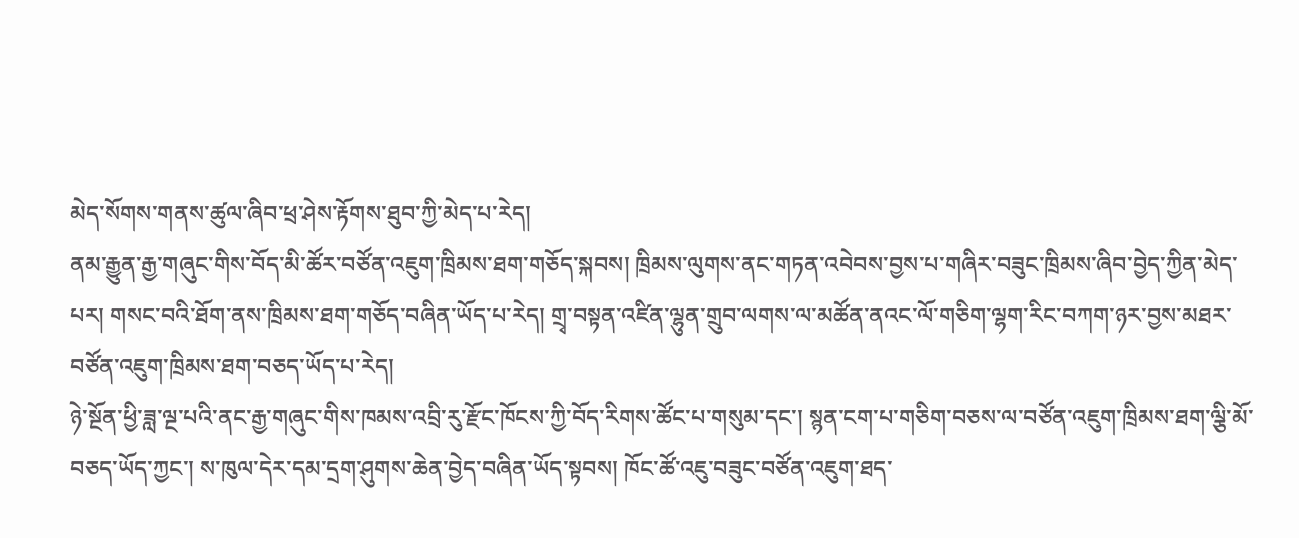མེད་སོགས་གནས་ཚུལ་ཞིབ་ཕྲ་ཤེས་རྟོགས་ཐུབ་ཀྱི་མེད་པ་རེད།
ནམ་རྒྱུན་རྒྱ་གཞུང་གིས་བོད་མི་ཚོར་བཙོན་འཇུག་ཁྲིམས་ཐག་གཅོད་སྐབས། ཁྲིམས་ལུགས་ནང་གཏན་འབེབས་བྱས་པ་གཞིར་བཟུང་ཁྲིམས་ཞིབ་བྱེད་ཀྱིན་མེད་པར། གསང་བའི་ཐོག་ནས་ཁྲིམས་ཐག་གཅོད་བཞིན་ཡོད་པ་རེད། གྲྭ་བསྟན་འཛིན་ལྷུན་གྲུབ་ལགས་ལ་མཚོན་ནའང་ལོ་གཅིག་ལྷག་རིང་བཀག་ཉར་བྱས་མཐར་བཙོན་འཇུག་ཁྲིམས་ཐག་བཅད་ཡོད་པ་རེད།
ཉེ་སྔོན་ཕྱི་ཟླ་ལྔ་པའི་ནང་རྒྱ་གཞུང་གིས་ཁམས་འབྲི་རུ་རྫོང་ཁོངས་ཀྱི་བོད་རིགས་ཚོང་པ་གསུམ་དང་། སྙན་ངག་པ་གཅིག་བཅས་ལ་བཙོན་འཇུག་ཁྲིམས་ཐག་ལྕི་མོ་བཅད་ཡོད་ཀྱང་། ས་ཁུལ་དེར་དམ་དྲག་ཤུགས་ཆེན་བྱེད་བཞིན་ཡོད་སྟབས། ཁོང་ཚོ་འཇུ་བཟུང་བཙོན་འཇུག་ཐད་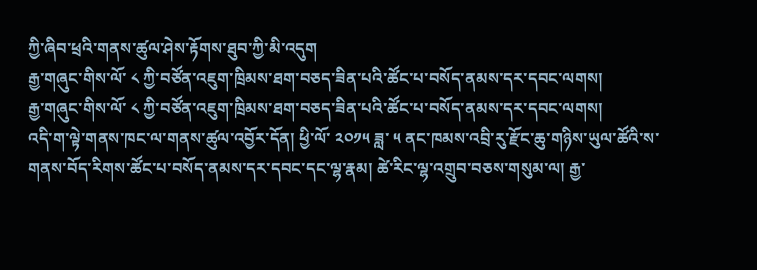ཀྱི་ཞིབ་ཕྲའི་གནས་ཚུལ་ཤེས་རྟོགས་ཐུབ་ཀྱི་མི་འདུག
རྒྱ་གཞུང་གིས་ལོ་ ༨ ཀྱི་བཙོན་འཇུག་ཁྲིམས་ཐག་བཅད་ཟིན་པའི་ཚོང་པ་བསོད་ནམས་དར་དབང་ལགས།
རྒྱ་གཞུང་གིས་ལོ་ ༨ ཀྱི་བཙོན་འཇུག་ཁྲིམས་ཐག་བཅད་ཟིན་པའི་ཚོང་པ་བསོད་ནམས་དར་དབང་ལགས།
འདི་ག་ལྟེ་གནས་ཁང་ལ་གནས་ཚུལ་འབྱོར་དོན། ཕྱི་ལོ་ ༢༠༡༥ ཟླ་ ༥ ནང་ཁམས་འབྲི་རུ་རྫོང་ཆུ་གཉིས་ཡུལ་ཚོའི་ས་གནས་བོད་རིགས་ཚོང་པ་བསོད་ནམས་དར་དབང་དང་ལྷ་རྣམ། ཚེ་རིང་ལྷ་འགྲུབ་བཅས་གསུམ་ལ། རྒྱ་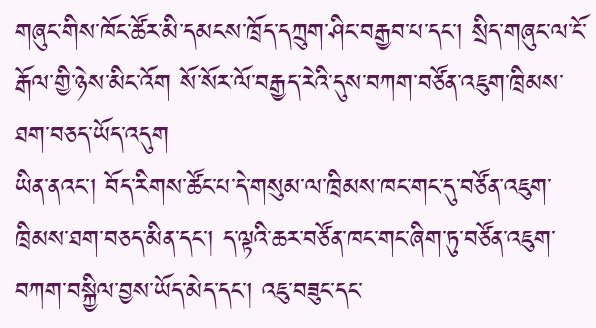གཞུང་གིས་ཁོང་ཚོར་མི་དམངས་ཁྲོད་དཀྲུག་ཤིང་བརྒྱབ་པ་དང་། སྲིད་གཞུང་ལ་ངོ་རྒོལ་གྱི་ཉེས་མིང་འོག སོ་སོར་ལོ་བརྒྱད་རེའི་དུས་བཀག་བཙོན་འཇུག་ཁྲིམས་ཐག་བཅད་ཡོད་འདུག
ཡིན་ནའང་། བོད་རིགས་ཚོང་པ་དེ་གསུམ་ལ་ཁྲིམས་ཁང་གང་དུ་བཙོན་འཇུག་ཁྲིམས་ཐག་བཅད་མིན་དང་། ད་ལྟའི་ཆར་བཙོན་ཁང་གང་ཞིག་ཏུ་བཙོན་འཇུག་བཀག་བསྐྱིལ་བྱས་ཡོད་མེད་དང་། འཇུ་བཟུང་དང་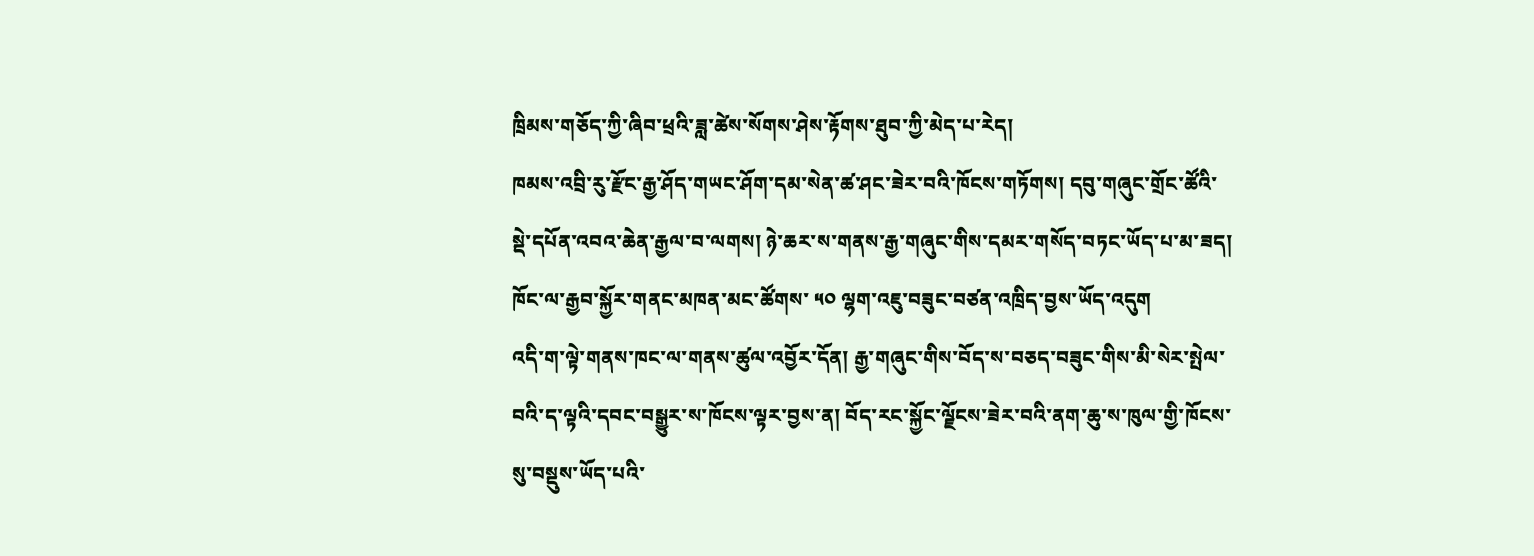ཁྲིམས་གཅོད་ཀྱི་ཞིབ་ཕྲའི་ཟླ་ཚེས་སོགས་ཤེས་རྟོགས་ཐུབ་ཀྱི་མེད་པ་རེད།
ཁམས་འབྲི་རུ་རྫོང་རྒྱ་ཤོད་གཡང་ཤོག་དམ་སེན་ཚ་ཤང་ཟེར་བའི་ཁོངས་གཏོགས། དབུ་གཞུང་གྲོང་ཚོའི་སྡེ་དཔོན་འབའ་ཆེན་རྒྱལ་བ་ལགས། ཉེ་ཆར་ས་གནས་རྒྱ་གཞུང་གིས་དམར་གསོད་བཏང་ཡོད་པ་མ་ཟད། ཁོང་ལ་རྒྱབ་སྐྱོར་གནང་མཁན་མང་ཚོགས་ ༥༠ ལྷག་འཇུ་བཟུང་བཙན་འཁྲིད་བྱས་ཡོད་འདུག
འདི་ག་ལྟེ་གནས་ཁང་ལ་གནས་ཚུལ་འབྱོར་དོན། རྒྱ་གཞུང་གིས་བོད་ས་བཅད་བཟུང་གིས་མི་སེར་སྤེལ་བའི་ད་ལྟའི་དབང་བསྒྱུར་ས་ཁོངས་ལྟར་བྱས་ན། བོད་རང་སྐྱོང་ལྗོངས་ཟེར་བའི་ནག་ཆུ་ས་ཁུལ་གྱི་ཁོངས་སུ་བསྡུས་ཡོད་པའི་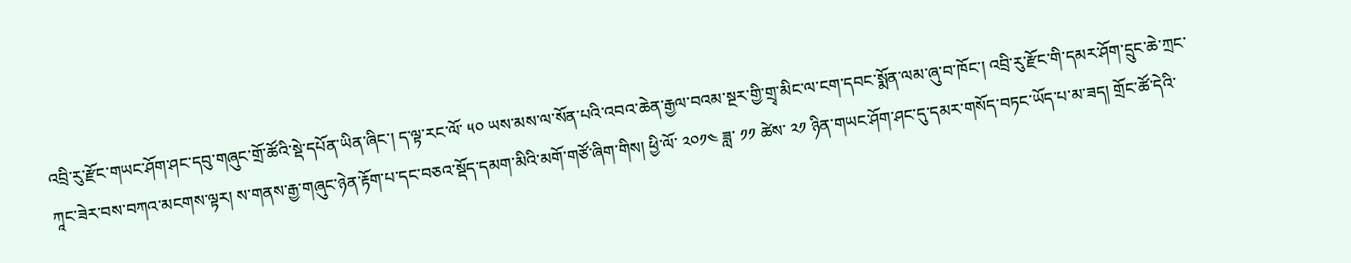འབྲི་རུ་རྫོང་གཡང་ཤོག་ཤང་དབུ་གཞུང་གྲོ་ཚོའི་སྡེ་དཔོན་ཡིན་ཞིང་། ད་ལྟ་རང་ལོ་ ༥༠ ཡས་མས་ལ་སོན་པའི་འབའ་ཆེན་རྒྱལ་བའམ་སྔར་གྱི་གྲྭ་མིང་ལ་ངག་དབང་སྨོན་ལམ་ཞུ་བ་ཁོང་། འབྲི་རུ་རྫོང་གི་དམར་ཤོག་དྲུང་ཆེ་ཀྲང་ཀཱང་ཟེར་བས་བཀའ་མངགས་ལྟར། ས་གནས་རྒྱ་གཞུང་ཉེན་རྟོག་པ་དང་བཅའ་སྡོད་དམག་མིའི་མགོ་གཙོ་ཞིག་གིས། ཕྱི་ལོ་ ༢༠༡༤ ཟླ་ ༡༡ ཚེས་ ༢༡ ཉིན་གཡང་ཤོག་ཤང་དུ་དམར་གསོད་བཏང་ཡོད་པ་མ་ཟད། གྲོང་ཚོ་དེའི་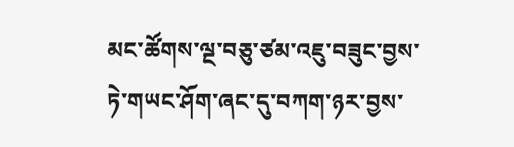མང་ཚོགས་ལྔ་བཅུ་ཙམ་འཇུ་བཟུང་བྱས་ཏེ་གཡང་ཤོག་ཞང་དུ་བཀག་ཉར་བྱས་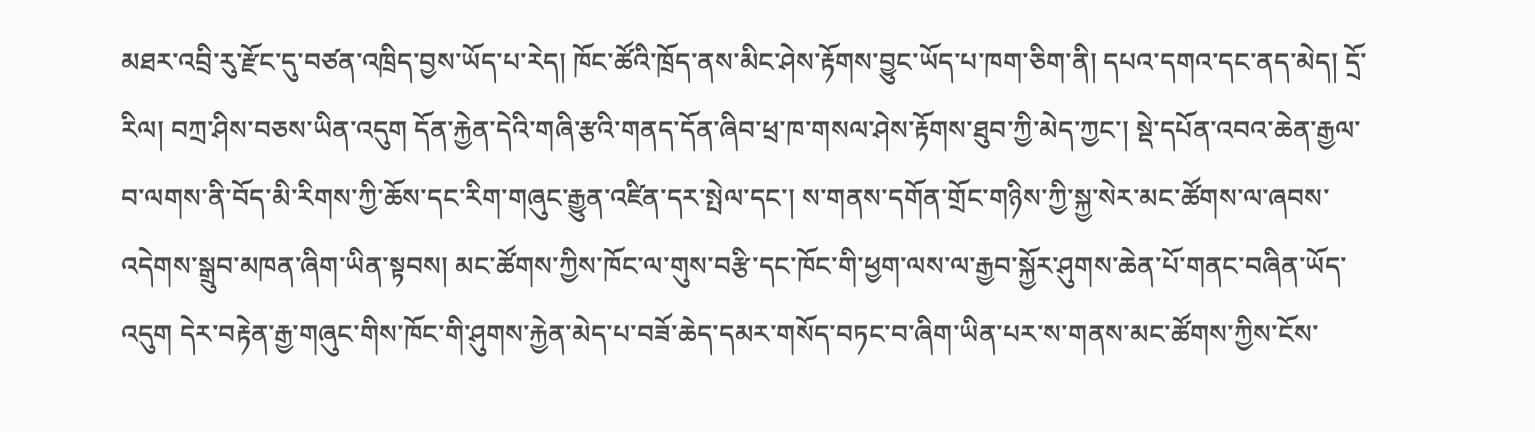མཐར་འབྲི་རུ་རྫོང་དུ་བཙན་འཁྲིད་བྱས་ཡོད་པ་རེད། ཁོང་ཚོའི་ཁྲོད་ནས་མིང་ཤེས་རྟོགས་བྱུང་ཡོད་པ་ཁག་ཅིག་ནི། དཔའ་དགའ་དང་ནད་མེད། དྲོ་རིལ། བཀྲ་ཤིས་བཅས་ཡིན་འདུག དོན་རྐྱེན་དེའི་གཞི་རྩའི་གནད་དོན་ཞིབ་ཕྲ་ཁ་གསལ་ཤེས་རྟོགས་ཐུབ་ཀྱི་མེད་ཀྱང་། སྡེ་དཔོན་འབའ་ཆེན་རྒྱལ་བ་ལགས་ནི་བོད་མི་རིགས་ཀྱི་ཆོས་དང་རིག་གཞུང་རྒྱུན་འཛིན་དར་སྤེལ་དང་། ས་གནས་དགོན་གྲོང་གཉིས་ཀྱི་སྐྱ་སེར་མང་ཚོགས་ལ་ཞབས་འདེགས་སྒྲུབ་མཁན་ཞིག་ཡིན་སྟབས། མང་ཚོགས་ཀྱིས་ཁོང་ལ་གུས་བརྩི་དང་ཁོང་གི་ཕྱག་ལས་ལ་རྒྱབ་སྐྱོར་ཤུགས་ཆེན་པོ་གནང་བཞིན་ཡོད་འདུག དེར་བརྟེན་རྒྱ་གཞུང་གིས་ཁོང་གི་ཤུགས་རྐྱེན་མེད་པ་བཟོ་ཆེད་དམར་གསོད་བཏང་བ་ཞིག་ཡིན་པར་ས་གནས་མང་ཚོགས་ཀྱིས་ངོས་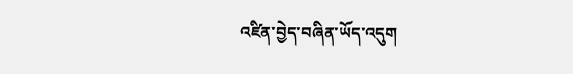འཛིན་བྱེད་བཞིན་ཡོད་འདུག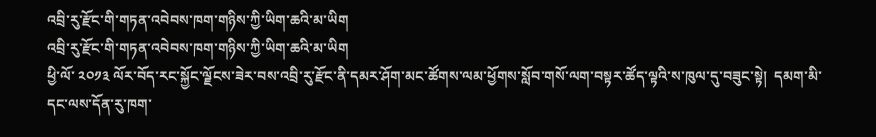འབྲི་རུ་རྫོང་གི་གཏན་འབེབས་ཁག་གཉིས་ཀྱི་ཡིག་ཆའི་མ་ཡིག
འབྲི་རུ་རྫོང་གི་གཏན་འབེབས་ཁག་གཉིས་ཀྱི་ཡིག་ཆའི་མ་ཡིག
ཕྱི་ལོ་ ༢༠༡༣ ལོར་བོད་རང་སྐྱོང་ལྗོངས་ཟེར་བས་འབྲི་རུ་རྫོང་ནི་དམར་ཤོག་མང་ཚོགས་ལམ་ཕྱོགས་སློབ་གསོ་ལག་བསྟར་ཚོད་ལྟའི་ས་ཁུལ་དུ་བཟུང་སྟེ།  དམག་མི་དང་ལས་དོན་རུ་ཁག་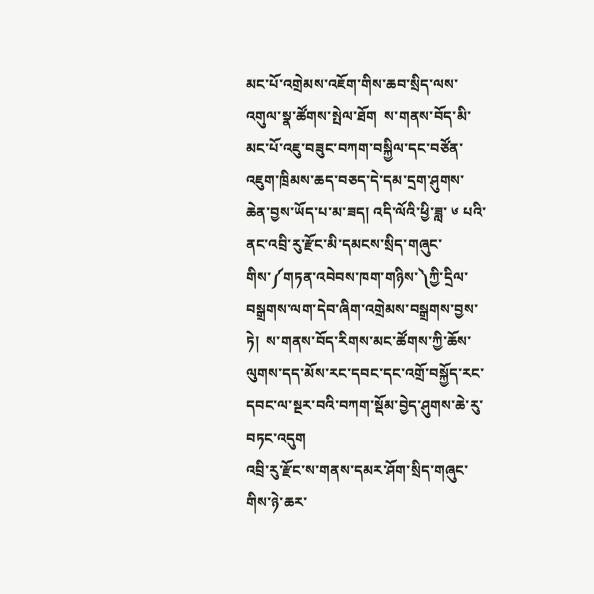མང་པོ་འགྲེམས་འཇོག་གིས་ཆབ་སྲིད་ལས་འགུལ་སྣ་ཚོགས་སྤེལ་ཐོག  ས་གནས་བོད་མི་མང་པོ་འཇུ་བཟུང་བཀག་བསྐྱིལ་དང་བཙོན་འཇུག་ཁྲིམས་ཆད་བཅད་དེ་དམ་དྲག་ཤུགས་ཆེན་བྱས་ཡོད་པ་མ་ཟད། འདི་ལོའི་ཕྱི་ཟླ་ ༦ པའི་ནང་འབྲི་རུ་རྫོང་མི་དམངས་སྲིད་གཞུང་གིས་༼གཏན་འབེབས་ཁག་གཉིས་༽ཀྱི་དྲིལ་བསྒྲགས་ལག་དེབ་ཞིག་འགྲེམས་བསྒྲགས་བྱས་ཏེ།  ས་གནས་བོད་རིགས་མང་ཚོགས་ཀྱི་ཆོས་ལུགས་དད་མོས་རང་དབང་དང་འགྲོ་བསྐྱོད་རང་དབང་ལ་སྔར་བའི་བཀག་སྡོམ་བྱེད་ཤུགས་ཆེ་རུ་བཏང་འདུག
འབྲི་རུ་རྫོང་ས་གནས་དམར་ཤོག་སྲིད་གཞུང་གིས་ཉེ་ཆར་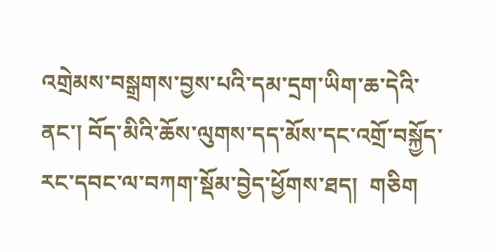འགྲེམས་བསྒྲགས་བྱས་པའི་དམ་དྲག་ཡིག་ཆ་དེའི་ནང་། བོད་མིའི་ཆོས་ལུགས་དད་མོས་དང་འགྲོ་བསྐྱོད་རང་དབང་ལ་བཀག་སྡོམ་བྱེད་ཕྱོགས་ཐད།  གཅིག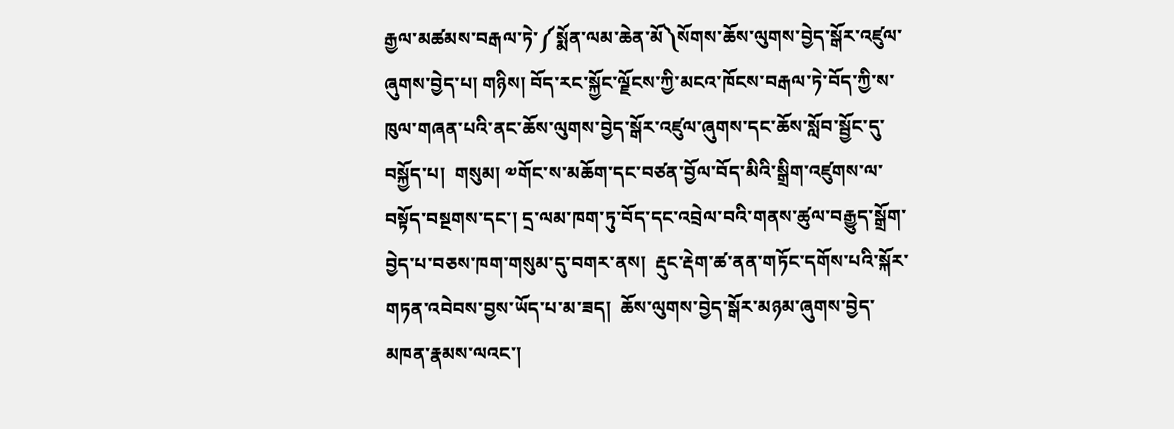རྒྱལ་མཚམས་བརྒལ་ཏེ་༼སྨོན་ལམ་ཆེན་མོ༽སོགས་ཆོས་ལུགས་བྱེད་སྒོར་འཛུལ་ཞུགས་བྱེད་པ། གཉིས། བོད་རང་སྐྱོང་ལྗོངས་ཀྱི་མངའ་ཁོངས་བརྒལ་ཏེ་བོད་ཀྱི་ས་ཁུལ་གཞན་པའི་ནང་ཆོས་ལུགས་བྱེད་སྒོར་འཛུལ་ཞུགས་དང་ཆོས་སློབ་སྦྱོང་དུ་བསྐྱོད་པ།  གསུམ། ༧གོང་ས་མཆོག་དང་བཙན་བྱོལ་བོད་མིའི་སྒྲིག་འཛུགས་ལ་བསྟོད་བསྔགས་དང་། དྲ་ལམ་ཁག་ཏུ་བོད་དང་འབྲེལ་བའི་གནས་ཚུལ་བརྒྱུད་སྒྲོག་བྱེད་པ་བཅས་ཁག་གསུམ་དུ་བགར་ནས།  རྡུང་རྡེག་ཚ་ནན་གཏོང་དགོས་པའི་སྐོར་གཏན་འབེབས་བྱས་ཡོད་པ་མ་ཟད།  ཆོས་ལུགས་བྱེད་སྒོར་མཉམ་ཞུགས་བྱེད་མཁན་རྣམས་ལའང་།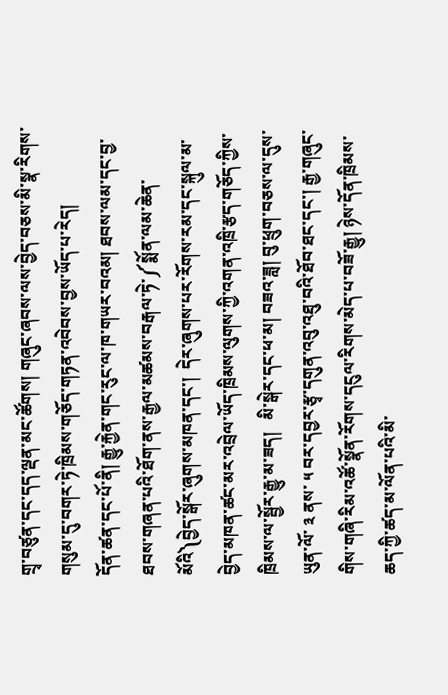གྲྭ་བཙུན་དང་དད་ལྡན་མང་ཚོགས། གཞུང་ཞབས་ལས་བྱེད་བཅས་མི་སྣ་རིགས་གསུམ་དུ་བགར་ཏེ་ཁྲིམས་གཅོད་གཏན་འབེབས་བྱས་ཡོད་པ་རེད།
དོན་ཚན་དང་པོ་ནི། རྒྱུ་རྐྱེན་གང་རུང་ལ་ཁ་གཡར་བའམ། ཐབས་ལམ་དང་བྱ་ཐབས་གཞན་པའི་ཐོག་ནས་རྒྱལ་མཚམས་བརྒལ་ཏེ་༼སྨོན་ལམ་ཆེན་མོའི༽བྱེད་སྒོར་ཞུགས་མཁན་དང་།  དེར་ཞུགས་པར་རོགས་རམ་དང་སྐུལ་མ་བྱེད་མཁན་ཚང་མར་འབྲེལ་ཡོད་ཁྲིམས་ལུགས་ཀྱི་འགན་འཁྲི་རྩད་གཅོད་ཀྱིས་ཁྲིམས་ལ་སྦྱོར་རྒྱུ་མ་ཟད།   མི་སྒེར་དང་ཕ་མ། བཟའ་ཟླ། བུ་ཕྲུག་བཅས་ལ་དུས་ཡུན་ལོ་ ༣ ནས་ ༥ བར་དབྱར་རྩྭ་དགུན་འབུ་འཐུ་བའི་ཐོབ་ཐང་དང་། རྒྱ་གཞུང་གིས་གཞི་རིམ་འཚོ་སྣོན་རོགས་དངུལ་རིགས་མེད་པ་བཟོ་རྒྱུ། ཉེས་དོན་ཁྲིམས་ཆད་ཀྱི་ཚད་མ་ལོན་པའི་མི་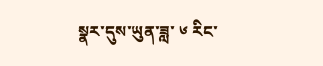སྣར་དུས་ཡུན་ཟླ་ ༦ རིང་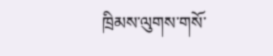ཁྲིམས་ལུགས་གསོ་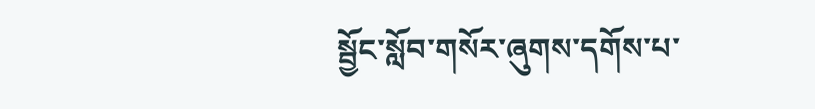སྦྱོང་སློབ་གསོར་ཞུགས་དགོས་པ་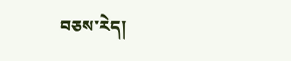བཅས་རེད།